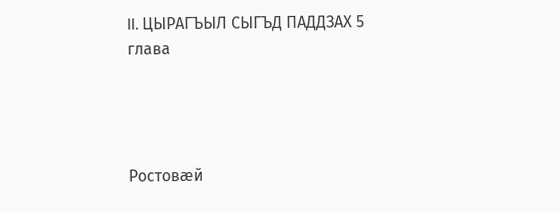II. ЦЫРАГЪЫЛ СЫГЪД ПАДДЗАХ 5 глава




Ростовæй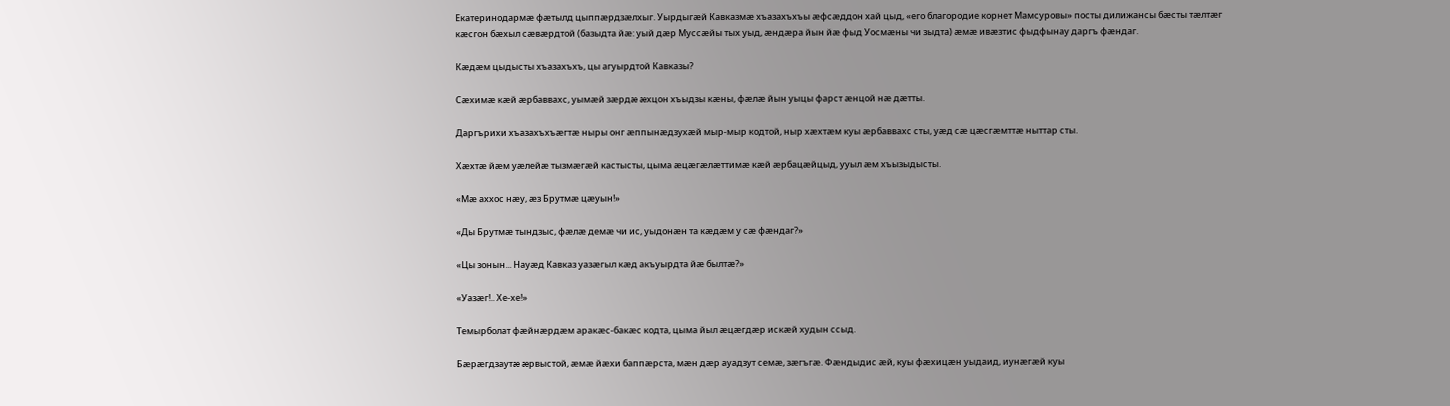Екатеринодармæ фæтылд цыппæрдзæлхыг. Уырдыгæй Кавказмæ хъазахъхъы æфсæддон хай цыд, «его благородие корнет Мамсуровы» посты дилижансы бæсты тæлтæг кæсгон бæхыл сæвæрдтой (базыдта йæ: уый дæр Муссæйы тых уыд, æндæра йын йæ фыд Уосмæны чи зыдта) æмæ ивæзтис фыдфынау даргъ фæндаг.

Кæдæм цыдысты хъазахъхъ, цы агуырдтой Кавказы?

Сæхимæ кæй æрбаввахс, уымæй зæрдæ æхцон хъыдзы кæны, фæлæ йын уыцы фарст æнцой нæ дæтты.

Даргърихи хъазахъхъæгтæ ныры онг æппынæдзухæй мыр-мыр кодтой, ныр хæхтæм куы æрбаввахс сты, уæд сæ цæсгæмттæ ныттар сты.

Хæхтæ йæм уæлейæ тызмæгæй кастысты, цыма æцæгæлæттимæ кæй æрбацæйцыд, ууыл æм хъызыдысты.

«Мæ аххос нæу, æз Брутмæ цæуын!»

«Ды Брутмæ тындзыс, фæлæ демæ чи ис, уыдонæн та кæдæм у сæ фæндаг?»

«Цы зонын... Науæд Кавказ уазæгыл кæд акъуырдта йæ былтæ?»

«Уазæг!.. Хе-хе!»

Темырболат фæйнæрдæм аракæс-бакæс кодта, цыма йыл æцæгдæр искæй худын ссыд.

Бæрæгдзаутæ æрвыстой, æмæ йæхи баппæрста, мæн дæр ауадзут семæ, зæгъгæ. Фæндыдис æй, куы фæхицæн уыдаид, иунæгæй куы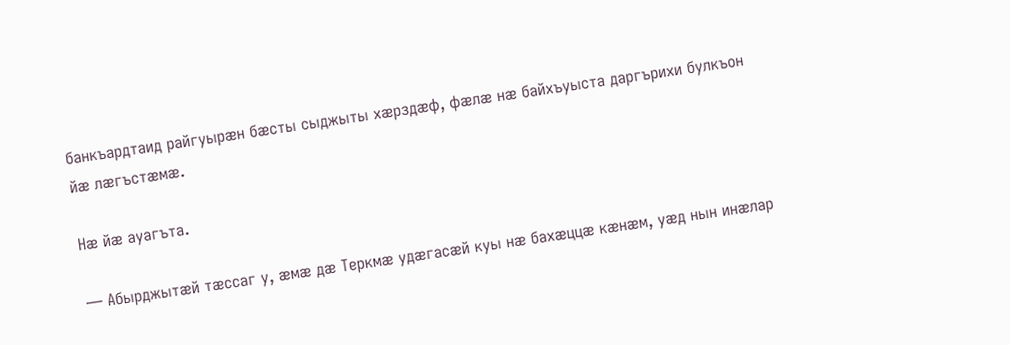банкъардтаид райгуырæн бæсты сыджыты хæрздæф, фæлæ нæ байхъуыста даргърихи булкъон йæ лæгъстæмæ.

Нæ йæ ауагъта.

— Абырджытæй тæссаг у, æмæ дæ Теркмæ удæгасæй куы нæ бахæццæ кæнæм, уæд нын инæлар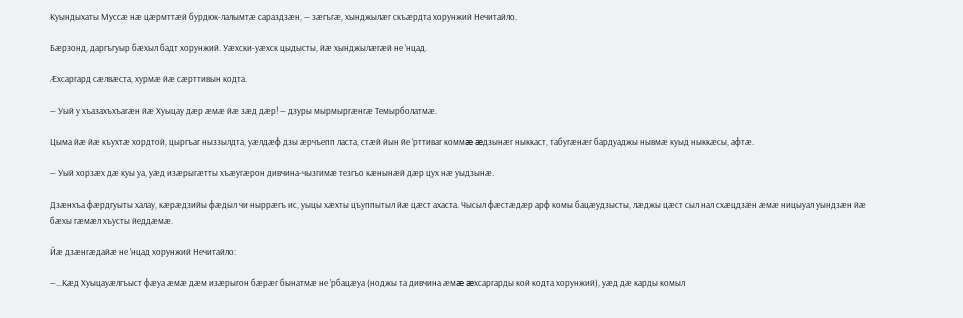Куындыхаты Муссæ нæ цæрмттæй бурдюк-лалымтæ сараздзæн, — зæгъгæ, хынджылæг скъæрдта хорунжий Нечитайло.

Бæрзонд, даргъгуыр бæхыл бадт хорунжий. Уæхски-уæхск цыдысты, йæ хынджылæгæй не ’нцад.

Æхсаргард сæлвæста, хурмæ йæ сæрттивын кодта.

— Уый у хъазахъхъагæн йæ Хуыцау дæр æмæ йæ зæд дæр! — дзуры мырмыргæнгæ Темырболатмæ.

Цыма йæ йæ къухтæ хордтой, цыргъаг ныззылдта, уæлдæф дзы æрчъепп ласта, стæй йын йе ’рттиваг коммæ æдзынæг ныккаст, табугæнæг бардуаджы нывмæ куыд ныккæсы, афтæ.

— Уый хорзæх дæ куы уа, уæд изæрыгæтты хъæугæрон дивчина-чызгимæ тезгъо кæнынæй дæр цух нæ уыдзынæ.

Дзæнхъа фæрдгуыты халау, кæрæдзийы фæдыл чи ныррæгъ ис, уыцы хæхты цъуппытыл йæ цæст ахаста. Чысыл фæстæдæр арф комы бацæудзысты, лæджы цæст сыл нал схæцдзæн æмæ ницыуал уындзæн йæ бæхы гæмæл хъусты йеддæмæ.

Йæ дзæнгæдайæ не ’нцад хорунжий Нечитайло:

—...Кæд Хуыцауæлгъыст фæуа æмæ дæм изæрыгон бæрæг бынатмæ не ’рбацæуа (ноджы та дивчина æмæ æхсаргарды кой кодта хорунжий), уæд дæ карды комыл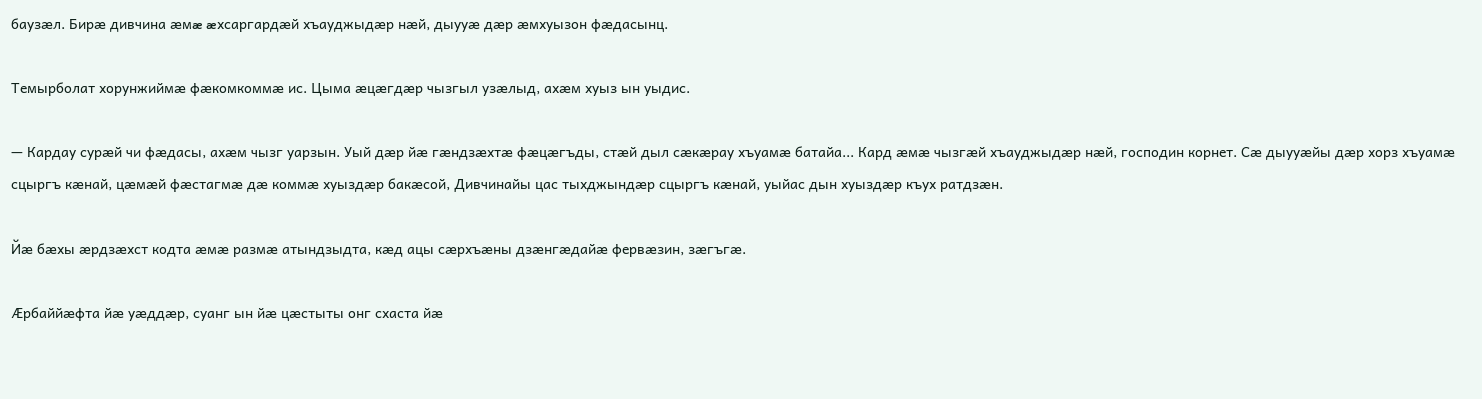баузæл. Бирæ дивчина æмæ æхсаргардæй хъауджыдæр нæй, дыууæ дæр æмхуызон фæдасынц.

Темырболат хорунжиймæ фæкомкоммæ ис. Цыма æцæгдæр чызгыл узæлыд, ахæм хуыз ын уыдис.

— Кардау сурæй чи фæдасы, ахæм чызг уарзын. Уый дæр йæ гæндзæхтæ фæцæгъды, стæй дыл сæкæрау хъуамæ батайа... Кард æмæ чызгæй хъауджыдæр нæй, господин корнет. Сæ дыууæйы дæр хорз хъуамæ сцыргъ кæнай, цæмæй фæстагмæ дæ коммæ хуыздæр бакæсой, Дивчинайы цас тыхджындæр сцыргъ кæнай, уыйас дын хуыздæр къух ратдзæн.

Йæ бæхы æрдзæхст кодта æмæ размæ атындзыдта, кæд ацы сæрхъæны дзæнгæдайæ фервæзин, зæгъгæ.

Æрбаййæфта йæ уæддæр, суанг ын йæ цæстыты онг схаста йæ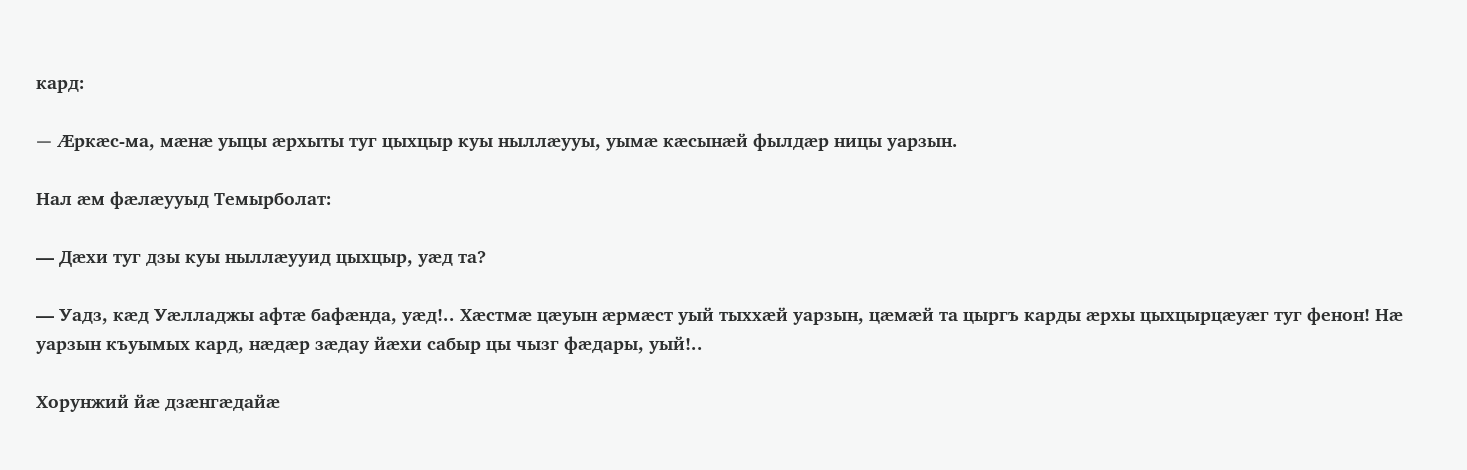кард:

— Æркæс-ма, мæнæ уыцы æрхыты туг цыхцыр куы ныллæууы, уымæ кæсынæй фылдæр ницы уарзын.

Нал æм фæлæууыд Темырболат:

— Дæхи туг дзы куы ныллæууид цыхцыр, уæд та?

— Уадз, кæд Уæлладжы афтæ бафæнда, уæд!.. Хæстмæ цæуын æрмæст уый тыххæй уарзын, цæмæй та цыргъ карды æрхы цыхцырцæуæг туг фенон! Нæ уарзын къуымых кард, нæдæр зæдау йæхи сабыр цы чызг фæдары, уый!..

Хорунжий йæ дзæнгæдайæ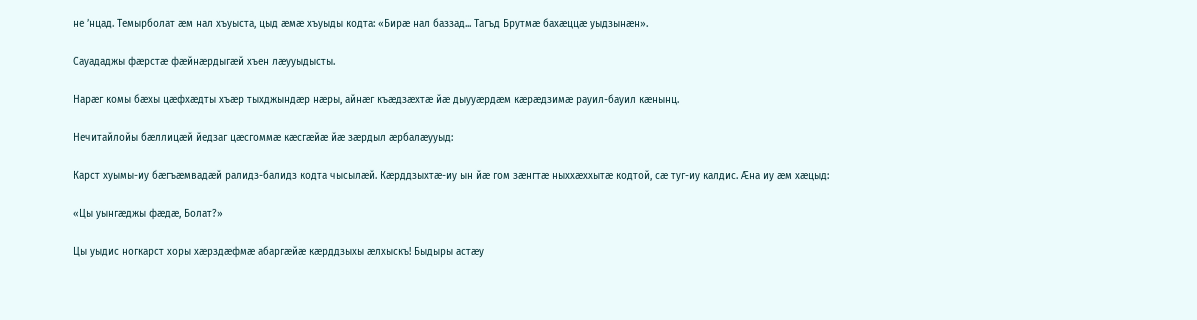не ’нцад. Темырболат æм нал хъуыста, цыд æмæ хъуыды кодта: «Бирæ нал баззад... Тагъд Брутмæ бахæццæ уыдзынæн».

Сауададжы фæрстæ фæйнæрдыгæй хъен лæууыдысты.

Нарæг комы бæхы цæфхæдты хъæр тыхджындæр нæры, айнæг къæдзæхтæ йæ дыууæрдæм кæрæдзимæ рауил-бауил кæнынц.

Нечитайлойы бæллицæй йедзаг цæсгоммæ кæсгæйæ йæ зæрдыл æрбалæууыд:

Карст хуымы-иу бæгъæмвадæй ралидз-балидз кодта чысылæй. Кæрддзыхтæ-иу ын йæ гом зæнгтæ ныххæххытæ кодтой, сæ туг-иу калдис. Æна иу æм хæцыд:

«Цы уынгæджы фæдæ, Болат?»

Цы уыдис ногкарст хоры хæрздæфмæ абаргæйæ кæрддзыхы æлхыскъ! Быдыры астæу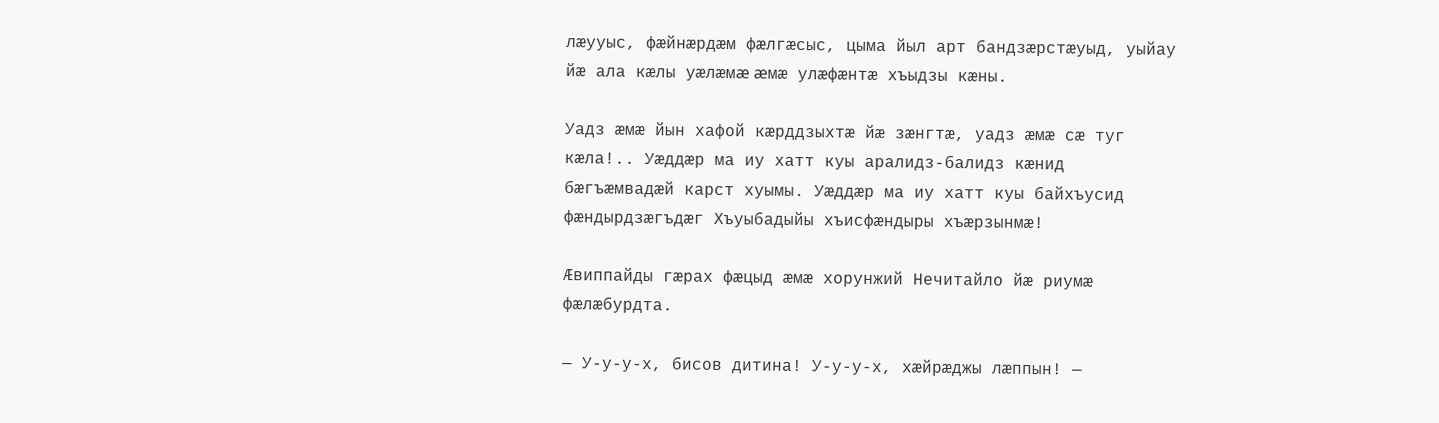лæууыс, фæйнæрдæм фæлгæсыс, цыма йыл арт бандзæрстæуыд, уыйау йæ ала кæлы уæлæмæ æмæ улæфæнтæ хъыдзы кæны.

Уадз æмæ йын хафой кæрддзыхтæ йæ зæнгтæ, уадз æмæ сæ туг кæла!.. Уæддæр ма иу хатт куы аралидз-балидз кæнид бæгъæмвадæй карст хуымы. Уæддæр ма иу хатт куы байхъусид фæндырдзæгъдæг Хъуыбадыйы хъисфæндыры хъæрзынмæ!

Æвиппайды гæрах фæцыд æмæ хорунжий Нечитайло йæ риумæ фæлæбурдта.

— У-у-у-х, бисов дитина! У-у-у-х, хæйрæджы лæппын! —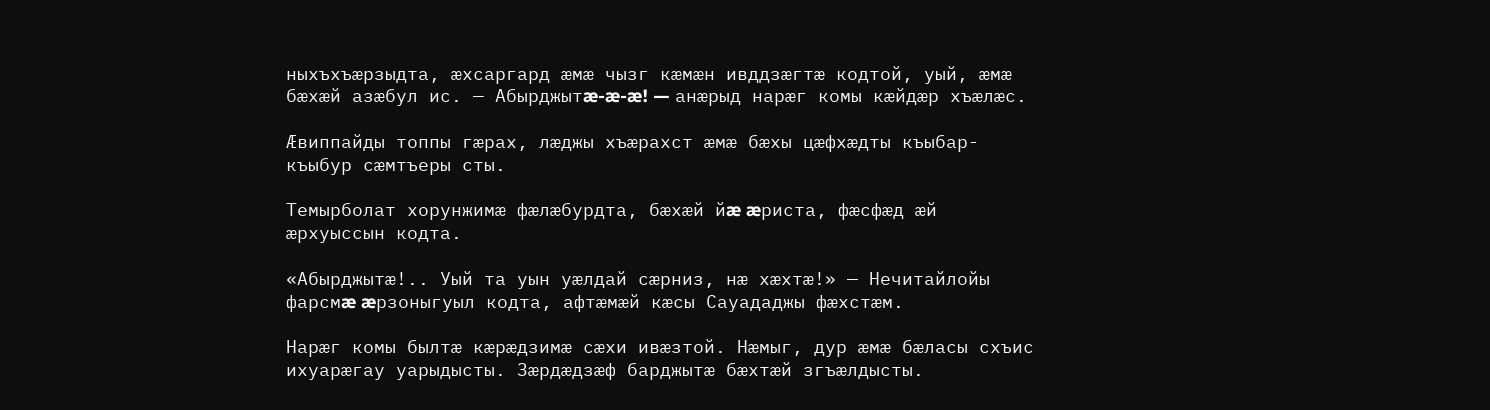ныхъхъæрзыдта, æхсаргард æмæ чызг кæмæн ивддзæгтæ кодтой, уый, æмæ бæхæй азæбул ис. — Абырджытæ-æ-æ! — анæрыд нарæг комы кæйдæр хъæлæс.

Æвиппайды топпы гæрах, лæджы хъæрахст æмæ бæхы цæфхæдты къыбар-къыбур сæмтъеры сты.

Темырболат хорунжимæ фæлæбурдта, бæхæй йæ æриста, фæсфæд æй æрхуыссын кодта.

«Абырджытæ!.. Уый та уын уæлдай сæрниз, нæ хæхтæ!» — Нечитайлойы фарсмæ æрзоныгуыл кодта, афтæмæй кæсы Сауададжы фæхстæм.

Нарæг комы былтæ кæрæдзимæ сæхи ивæзтой. Нæмыг, дур æмæ бæласы схъис ихуарæгау уарыдысты. Зæрдæдзæф барджытæ бæхтæй згъæлдысты.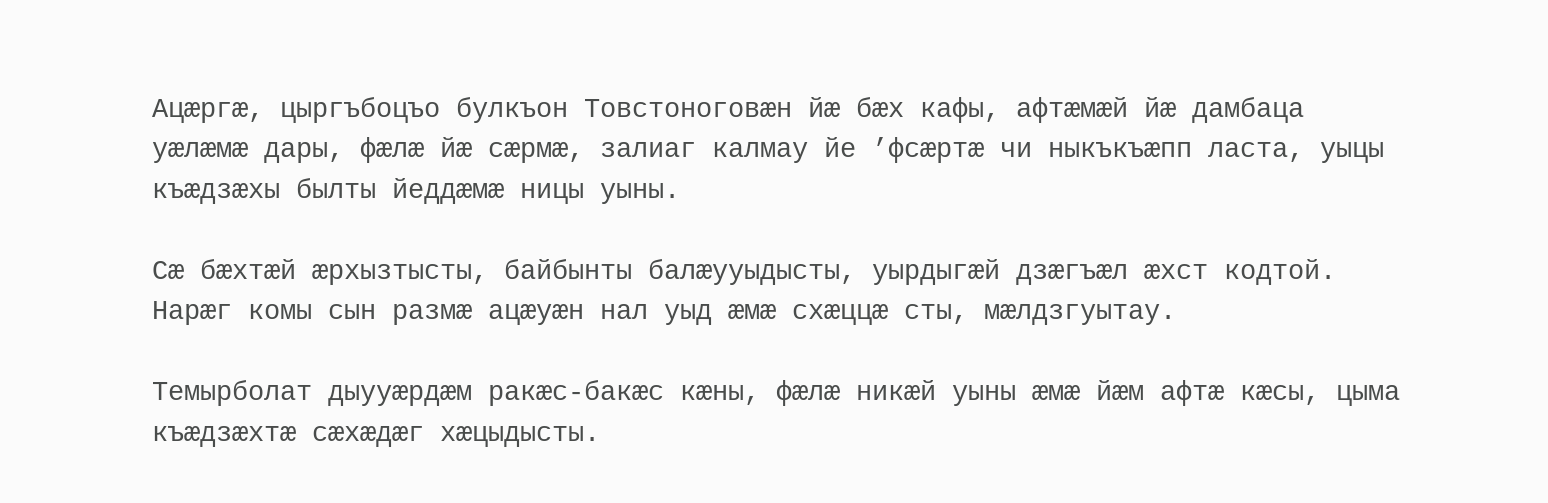Ацæргæ, цыргъбоцъо булкъон Товстоноговæн йæ бæх кафы, афтæмæй йæ дамбаца уæлæмæ дары, фæлæ йæ сæрмæ, залиаг калмау йе ’фсæртæ чи ныкъкъæпп ласта, уыцы къæдзæхы былты йеддæмæ ницы уыны.

Сæ бæхтæй æрхызтысты, байбынты балæууыдысты, уырдыгæй дзæгъæл æхст кодтой. Нарæг комы сын размæ ацæуæн нал уыд æмæ схæццæ сты, мæлдзгуытау.

Темырболат дыууæрдæм ракæс-бакæс кæны, фæлæ никæй уыны æмæ йæм афтæ кæсы, цыма къæдзæхтæ сæхæдæг хæцыдысты.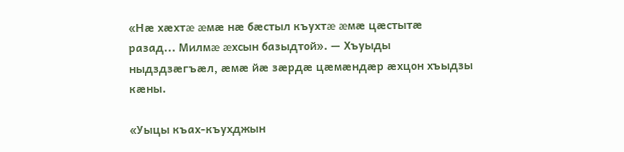«Нæ хæхтæ æмæ нæ бæстыл къухтæ æмæ цæстытæ разад... Милмæ æхсын базыдтой». — Хъуыды ныдздзæгъæл, æмæ йæ зæрдæ цæмæндæр æхцон хъыдзы кæны.

«Уыцы къах-къухджын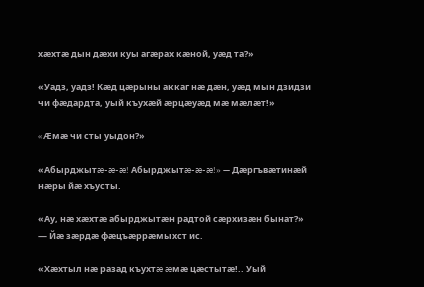хæхтæ дын дæхи куы агæрах кæной, уæд та?»

«Уадз, уадз! Кæд цæрыны аккаг нæ дæн, уæд мын дзидзи чи фæдардта, уый къухæй æрцæуæд мæ мæлæт!»

«Æмæ чи сты уыдон?»

«Абырджытæ-æ-æ! Абырджытæ-æ-æ!» — Дæргъвæтинæй нæры йæ хъусты.

«Ау, нæ хæхтæ абырджытæн радтой сæрхизæн бынат?» — Йæ зæрдæ фæцъæррæмыхст ис.

«Хæхтыл нæ разад къухтæ æмæ цæстытæ!.. Уый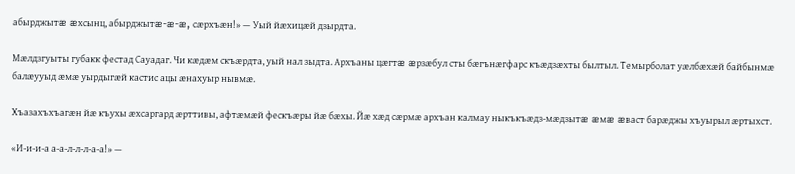абырджытæ æхсынц, абырджытæ-æ-æ, сæрхъæн!» — Уый йæхицæй дзырдта.

Мæлдзгуыты губакк фестад Сауадаг. Чи кæдæм скъæрдта, уый нал зыдта. Архъаны цæгтæ æрзæбул сты бæгънæгфарс къæдзæхты былтыл. Темырболат уæлбæхæй байбынмæ балæууыд æмæ уырдыгæй кастис ацы æнахуыр нывмæ.

Хъазахъхъагæн йæ къухы æхсаргард æрттивы, афтæмæй фескъæры йæ бæхы. Йæ хæд сæрмæ архъан калмау ныкъкъæдз-мæдзытæ æмæ æваст барæджы хъуырыл æртыхст.

«И-и-и-а а-а-л-л-л-а-а!» —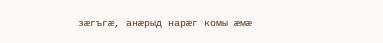зæгъгæ, анæрыд нарæг комы æмæ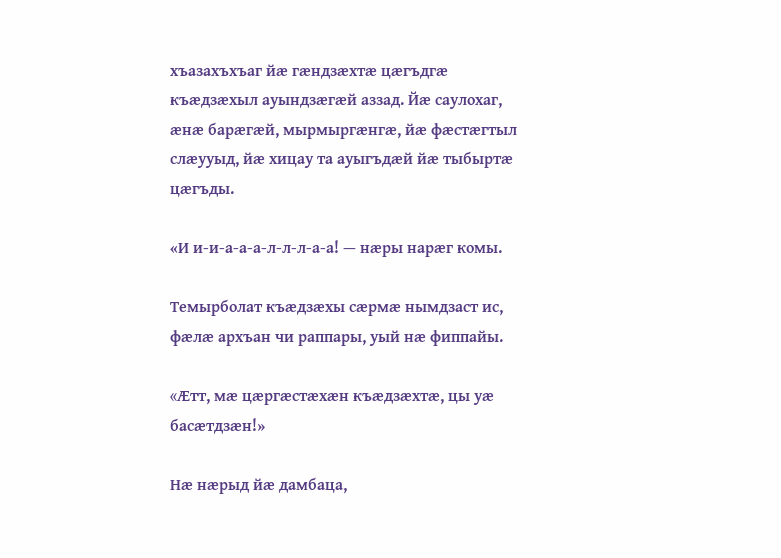хъазахъхъаг йæ гæндзæхтæ цæгъдгæ къæдзæхыл ауындзæгæй аззад. Йæ саулохаг, æнæ барæгæй, мырмыргæнгæ, йæ фæстæгтыл слæууыд, йæ хицау та ауыгъдæй йæ тыбыртæ цæгъды.

«И и-и-а-а-а-л-л-л-а-а! — нæры нарæг комы.

Темырболат къæдзæхы сæрмæ нымдзаст ис, фæлæ архъан чи раппары, уый нæ фиппайы.

«Æтт, мæ цæргæстæхæн къæдзæхтæ, цы уæ басæтдзæн!»

Нæ нæрыд йæ дамбаца,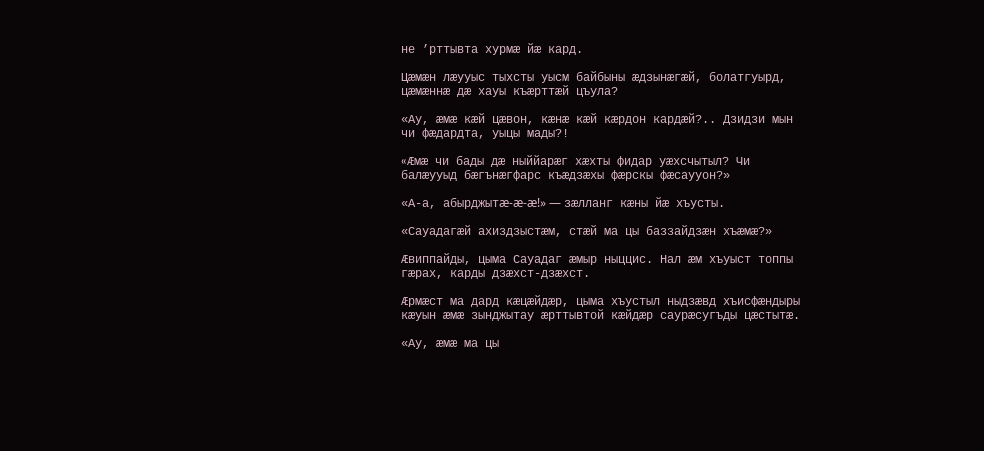не ’рттывта хурмæ йæ кард.

Цæмæн лæууыс тыхсты уысм байбыны æдзынæгæй, болатгуырд, цæмæннæ дæ хауы къæрттæй цъула?

«Ау, æмæ кæй цæвон, кæнæ кæй кæрдон кардæй?.. Дзидзи мын чи фæдардта, уыцы мады?!

«Æмæ чи бады дæ ныййарæг хæхты фидар уæхсчытыл? Чи балæууыд бæгънæгфарс къæдзæхы фæрскы фæсаууон?»

«А-а, абырджытæ-æ-æ!» — зæлланг кæны йæ хъусты.

«Сауадагæй ахиздзыстæм, стæй ма цы баззайдзæн хъæмæ?»

Æвиппайды, цыма Сауадаг æмыр ныццис. Нал æм хъуыст топпы гæрах, карды дзæхст-дзæхст.

Æрмæст ма дард кæцæйдæр, цыма хъустыл ныдзæвд хъисфæндыры кæуын æмæ зынджытау æрттывтой кæйдæр саурæсугъды цæстытæ.

«Ау, æмæ ма цы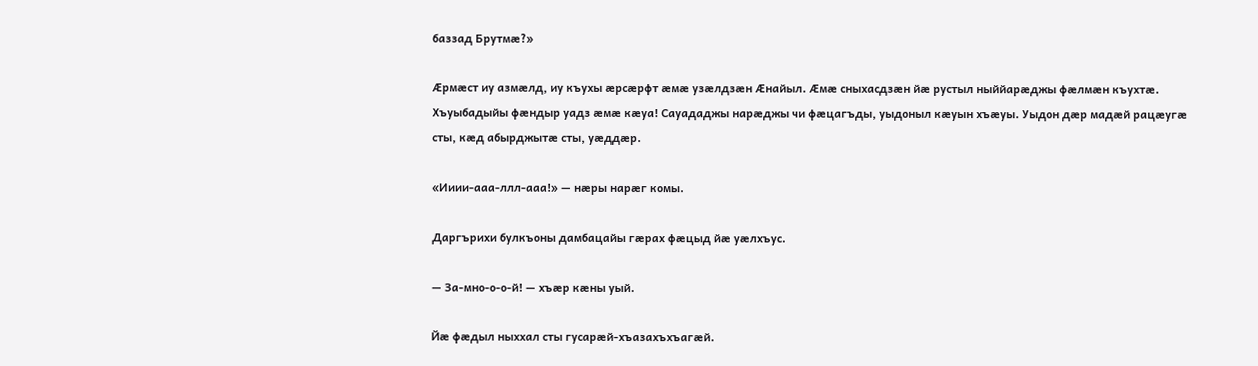баззад Брутмæ?»

Æрмæст иу азмæлд, иу къухы æрсæрфт æмæ узæлдзæн Æнайыл. Æмæ сныхасдзæн йæ рустыл ныййарæджы фæлмæн къухтæ. Хъуыбадыйы фæндыр уадз æмæ кæуа! Сауададжы нарæджы чи фæцагъды, уыдоныл кæуын хъæуы. Уыдон дæр мадæй рацæугæ сты, кæд абырджытæ сты, уæддæр.

«Ииии-ааа-ллл-ааа!» — нæры нарæг комы.

Даргърихи булкъоны дамбацайы гæрах фæцыд йæ уæлхъус.

— За-мно-о-о-й! — хъæр кæны уый.

Йæ фæдыл ныххал сты гусарæй-хъазахъхъагæй.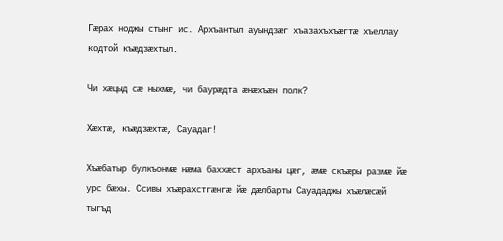Гæрах ноджы стынг ис. Архъантыл ауындзæг хъазахъхъæгтæ хъеллау кодтой къæдзæхтыл.

Чи хæцыд сæ ныхмæ, чи баурæдта æнæхъæн полк?

Хæхтæ, къæдзæхтæ, Сауадаг!

Хъæбатыр булкъонмæ нæма баххæст архъаны цæг, æмæ скъæры размæ йæ урс бæхы. Ссивы хъæрахстгæнгæ йæ дæлбарты Сауададжы хъæлæсæй тыгъд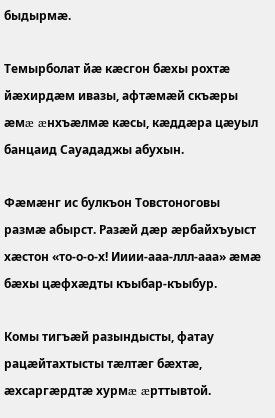быдырмæ.

Темырболат йæ кæсгон бæхы рохтæ йæхирдæм ивазы, афтæмæй скъæры æмæ æнхъæлмæ кæсы, кæддæра цæуыл банцаид Сауададжы абухын.

Фæмæнг ис булкъон Товстоноговы размæ абырст. Разæй дæр æрбайхъуыст хæстон «то-о-о-х! Ииии-ааа-ллл-ааа» æмæ бæхы цæфхæдты къыбар-къыбур.

Комы тигъæй разындысты, фатау рацæйтахтысты тæлтæг бæхтæ, æхсаргæрдтæ хурмæ æрттывтой.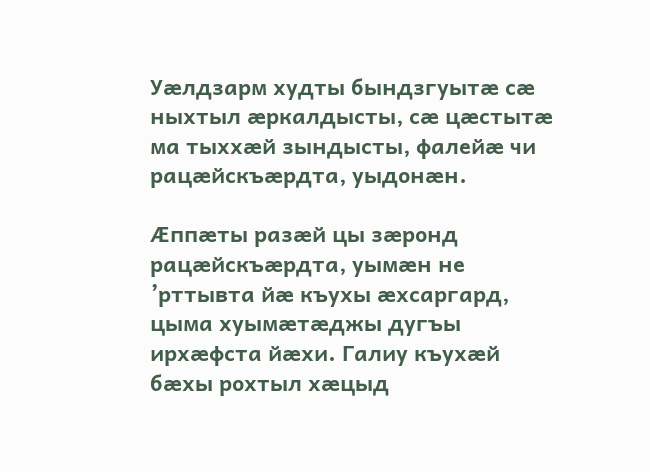Уæлдзарм худты бындзгуытæ сæ ныхтыл æркалдысты, сæ цæстытæ ма тыххæй зындысты, фалейæ чи рацæйскъæрдта, уыдонæн.

Æппæты разæй цы зæронд рацæйскъæрдта, уымæн не ’рттывта йæ къухы æхсаргард, цыма хуымæтæджы дугъы ирхæфста йæхи. Галиу къухæй бæхы рохтыл хæцыд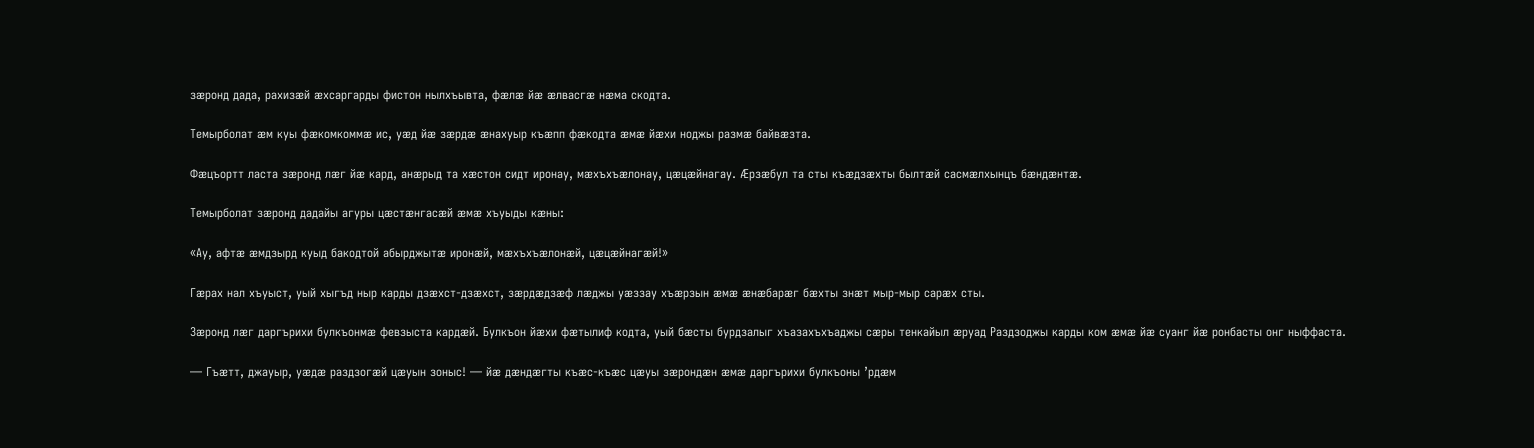зæронд дада, рахизæй æхсаргарды фистон нылхъывта, фæлæ йæ æлвасгæ нæма скодта.

Темырболат æм куы фæкомкоммæ ис, уæд йæ зæрдæ æнахуыр къæпп фæкодта æмæ йæхи ноджы размæ байвæзта.

Фæцъортт ласта зæронд лæг йæ кард, анæрыд та хæстон сидт иронау, мæхъхъæлонау, цæцæйнагау. Æрзæбул та сты къæдзæхты былтæй сасмæлхынцъ бæндæнтæ.

Темырболат зæронд дадайы агуры цæстæнгасæй æмæ хъуыды кæны:

«Ау, афтæ æмдзырд куыд бакодтой абырджытæ иронæй, мæхъхъæлонæй, цæцæйнагæй!»

Гæрах нал хъуыст, уый хыгъд ныр карды дзæхст-дзæхст, зæрдæдзæф лæджы уæззау хъæрзын æмæ æнæбарæг бæхты знæт мыр-мыр сарæх сты.

Зæронд лæг даргърихи булкъонмæ февзыста кардæй. Булкъон йæхи фæтылиф кодта, уый бæсты бурдзалыг хъазахъхъаджы сæры тенкайыл æруад Раздзоджы карды ком æмæ йæ суанг йæ ронбасты онг ныффаста.

— Гъæтт, джауыр, уæдæ раздзогæй цæуын зоныс! — йæ дæндæгты къæс-къæс цæуы зæрондæн æмæ даргърихи булкъоны ’рдæм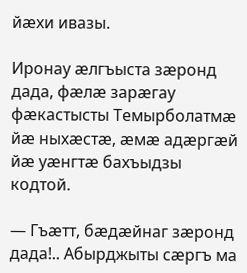йæхи ивазы.

Иронау æлгъыста зæронд дада, фæлæ зарæгау фæкастысты Темырболатмæ йæ ныхæстæ, æмæ адæргæй йæ уæнгтæ бахъыдзы кодтой.

— Гъæтт, бæдæйнаг зæронд дада!.. Абырджыты сæргъ ма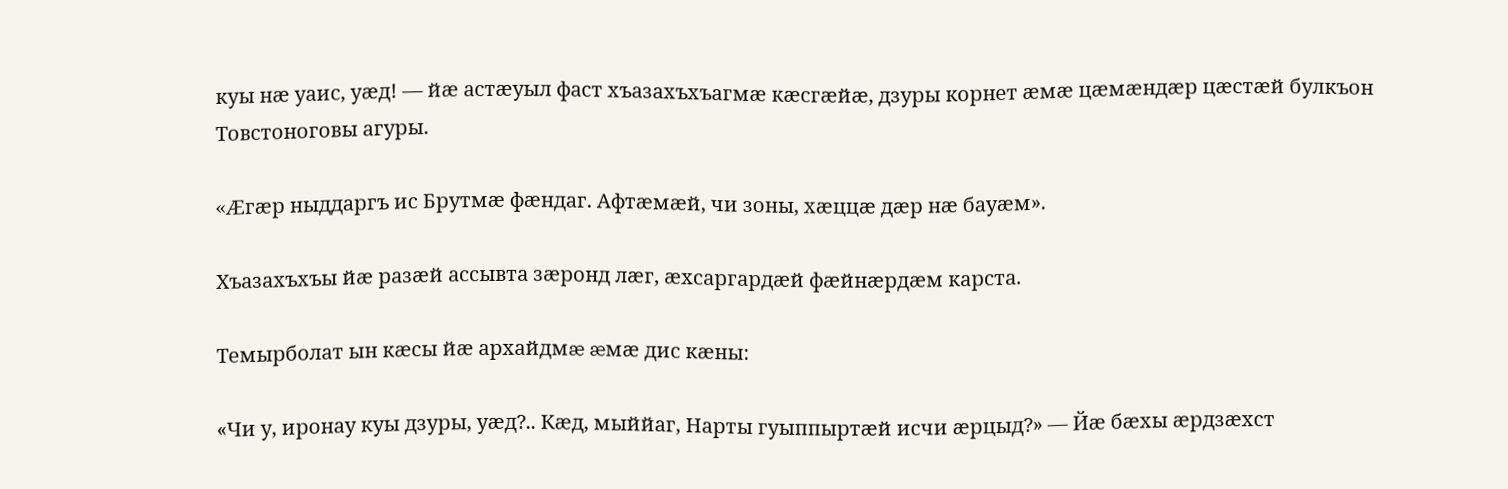куы нæ уаис, уæд! — йæ астæуыл фаст хъазахъхъагмæ кæсгæйæ, дзуры корнет æмæ цæмæндæр цæстæй булкъон Товстоноговы агуры.

«Æгæр ныддаргъ ис Брутмæ фæндаг. Афтæмæй, чи зоны, хæццæ дæр нæ бауæм».

Хъазахъхъы йæ разæй ассывта зæронд лæг, æхсаргардæй фæйнæрдæм карста.

Темырболат ын кæсы йæ архайдмæ æмæ дис кæны:

«Чи у, иронау куы дзуры, уæд?.. Кæд, мыййаг, Нарты гуыппыртæй исчи æрцыд?» — Йæ бæхы æрдзæхст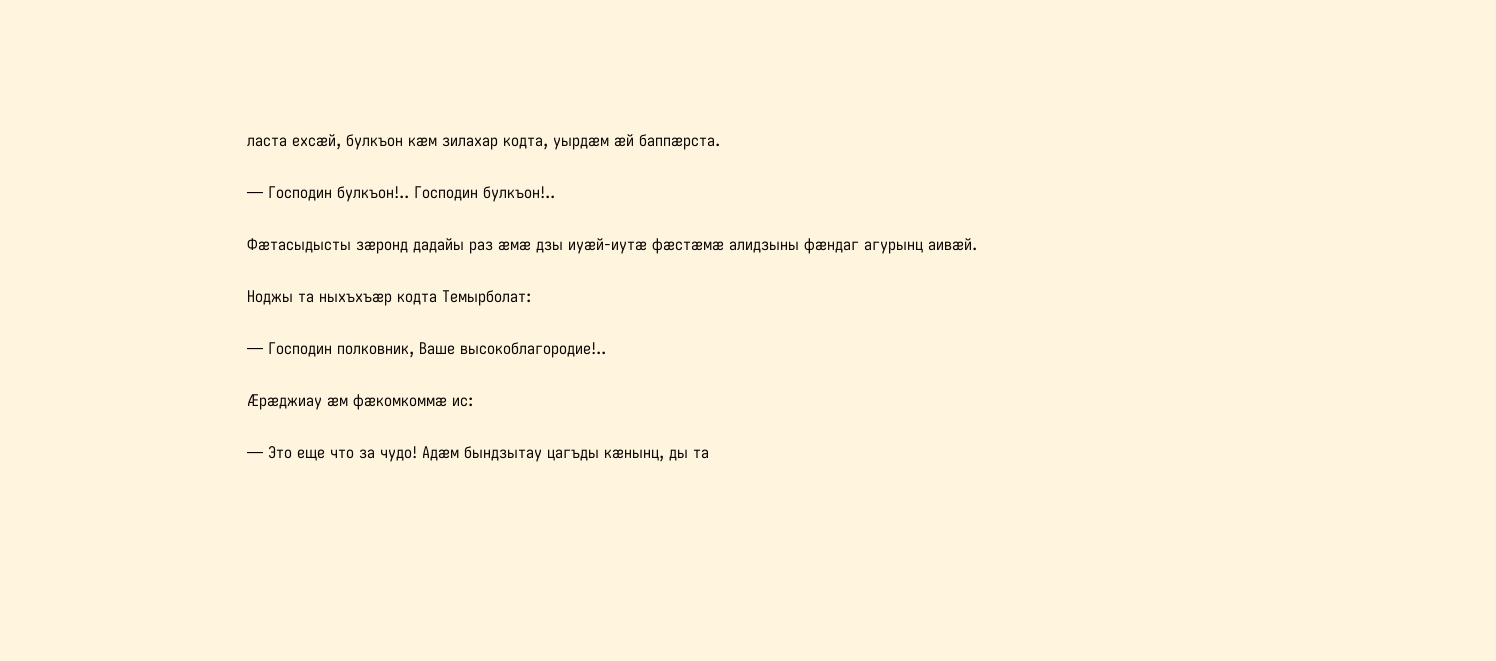ласта ехсæй, булкъон кæм зилахар кодта, уырдæм æй баппæрста.

— Господин булкъон!.. Господин булкъон!..

Фæтасыдысты зæронд дадайы раз æмæ дзы иуæй-иутæ фæстæмæ алидзыны фæндаг агурынц аивæй.

Ноджы та ныхъхъæр кодта Темырболат:

— Господин полковник, Ваше высокоблагородие!..

Æрæджиау æм фæкомкоммæ ис:

— Это еще что за чудо! Адæм бындзытау цагъды кæнынц, ды та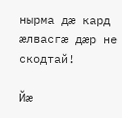нырма дæ кард æлвасгæ дæр не скодтай!

Йæ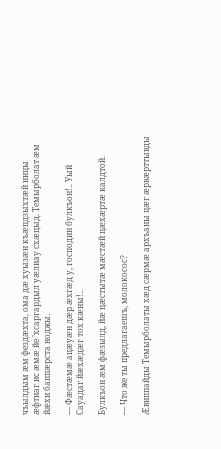чъылдым æм фездæхта, ома дæ хуызæн къæпдзыхтæй ницы æфтиаг ис æмæ йе ’хсаргардыл уæлиау схæцыд. Темырболат æм йæхи баппæрста ноджы.

— Фæстæмæ ацæуæн дæр æхгæд у, господин булкъон!.. Уый Сауадаг йæхæдæг тох кæны!..

Булкъон æм фæзылд, йæ цæстытæ мæстæй цæхæртæ калдтой.

— Что же ты предлагаешъ, молокосос?

Æвиппайды Темырболаты хæд сæрмæ архъаны цæг æрвæрттывды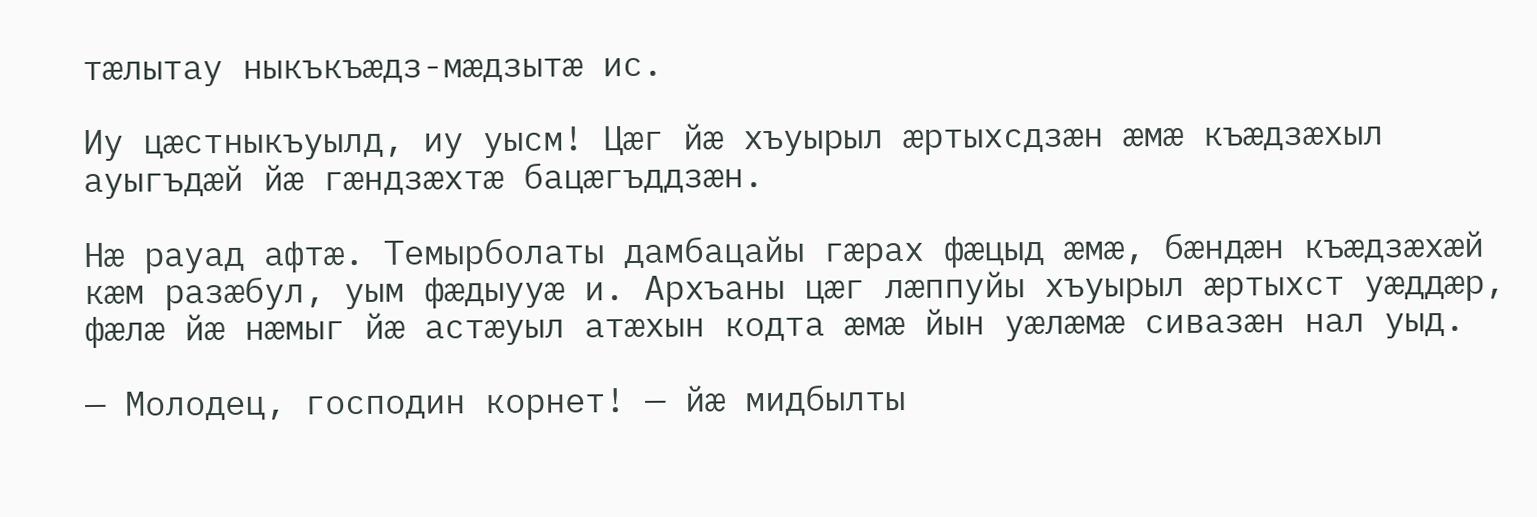тæлытау ныкъкъæдз-мæдзытæ ис.

Иу цæстныкъуылд, иу уысм! Цæг йæ хъуырыл æртыхсдзæн æмæ къæдзæхыл ауыгъдæй йæ гæндзæхтæ бацæгъддзæн.

Нæ рауад афтæ. Темырболаты дамбацайы гæрах фæцыд æмæ, бæндæн къæдзæхæй кæм разæбул, уым фæдыууæ и. Архъаны цæг лæппуйы хъуырыл æртыхст уæддæр, фæлæ йæ нæмыг йæ астæуыл атæхын кодта æмæ йын уæлæмæ сивазæн нал уыд.

— Молодец, господин корнет! — йæ мидбылты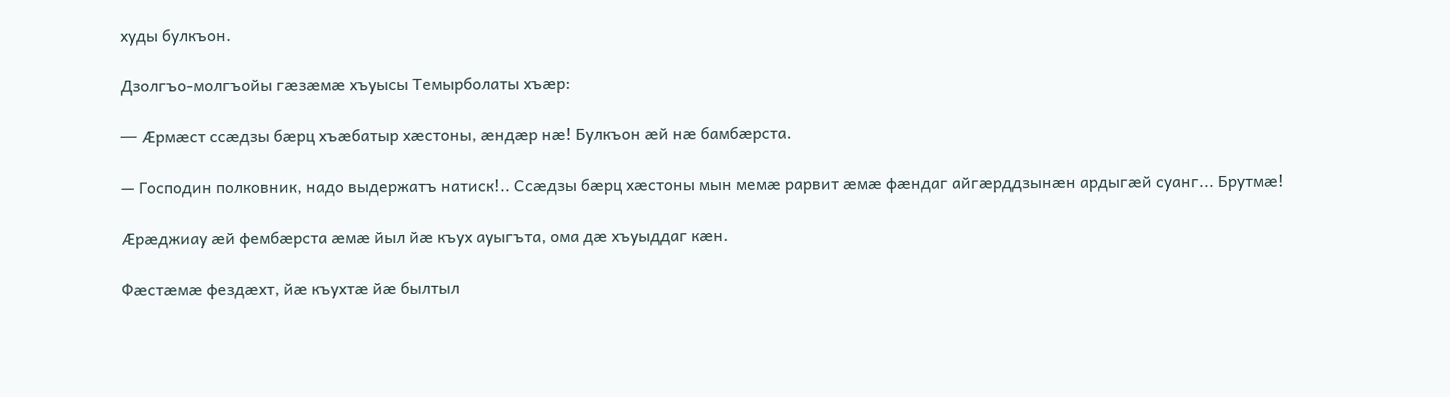худы булкъон.

Дзолгъо-молгъойы гæзæмæ хъуысы Темырболаты хъæр:

— Æрмæст ссæдзы бæрц хъæбатыр хæстоны, æндæр нæ! Булкъон æй нæ бамбæрста.

— Господин полковник, надо выдержатъ натиск!.. Ссæдзы бæрц хæстоны мын мемæ рарвит æмæ фæндаг айгæрддзынæн ардыгæй суанг... Брутмæ!

Æрæджиау æй фембæрста æмæ йыл йæ къух ауыгъта, ома дæ хъуыддаг кæн.

Фæстæмæ фездæхт, йæ къухтæ йæ былтыл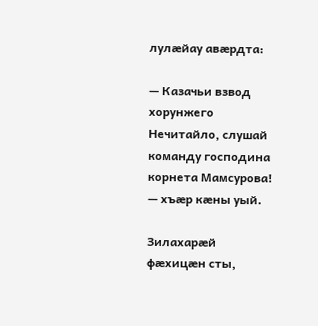лулæйау авæрдта:

— Казачьи взвод хорунжего Нечитайло, слушай команду господина корнета Мамсурова! — хъæр кæны уый.

Зилахарæй фæхицæн сты,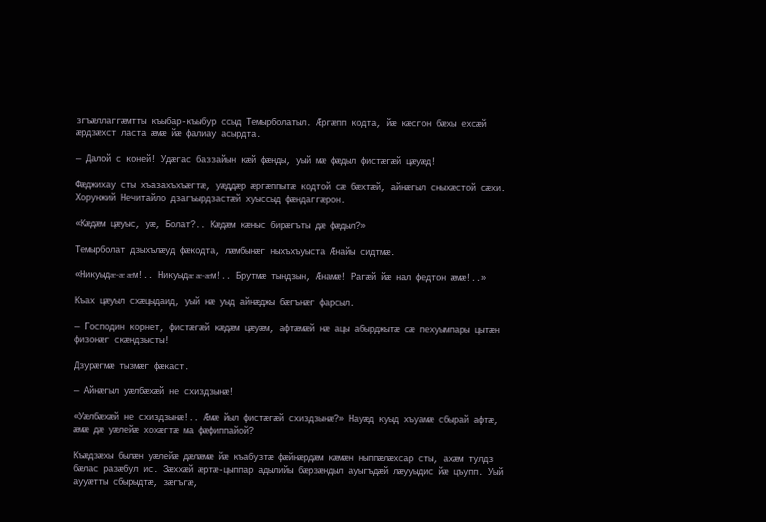згъæллаггæмтты къыбар-къыбур ссыд Темырболатыл. Æргæпп кодта, йæ кæсгон бæхы ехсæй æрдзæхст ласта æмæ йæ фалиау асырдта.

— Далой с коней! Удæгас баззайын кæй фæнды, уый мæ фæдыл фистæгæй цæуæд!

Фæджихау сты хъазахъхъæгтæ, уæддæр æргæппытæ кодтой сæ бæхтæй, айнæгыл сныхæстой сæхи. Хорунжий Нечитайло дзагъырдзастæй хуыссыд фæндаггæрон.

«Кæдæм цæуыс, уæ, Болат?.. Кæдæм кæныс бирæгъты дæ фæдыл?»

Темырболат дзыхълæуд фæкодта, лæмбынæг ныхъхъуыста Æнайы сидтмæ.

«Никуыдæ-æ æм!.. Никуыдæ æ-æм!.. Брутмæ тындзын, Æнамæ! Рагæй йæ нал федтон æмæ!..»

Къах цæуыл схæцыдаид, уый нæ уыд айнæджы бæгънæг фарсыл.

— Господин корнет, фистæгæй кæдæм цæуæм, афтæмæй нæ ацы абырджытæ сæ пехуымпары цытæн физонæг скæндзысты!

Дзурæгмæ тызмæг фæкаст.

— Айнæгыл уæлбæхæй не схиздзынæ!

«Уæлбæхæй не схиздзынæ!.. Æмæ йыл фистæгæй схиздзынæ?» Науæд куыд хъуамæ сбырай афтæ, æмæ дæ уæлейæ хохæгтæ ма фæфиппайой?

Къæдзæхы былæн уæлейæ дæлæмæ йæ къабузтæ фæйнæрдæм кæмæн ныппæлæхсар сты, ахæм тулдз бæлас разæбул ис. Зæххæй æртæ-цыппар адылийы бæрзæндыл ауыгъдæй лæууыдис йæ цъупп. Уый аууæтты сбырыдтæ, зæгъгæ,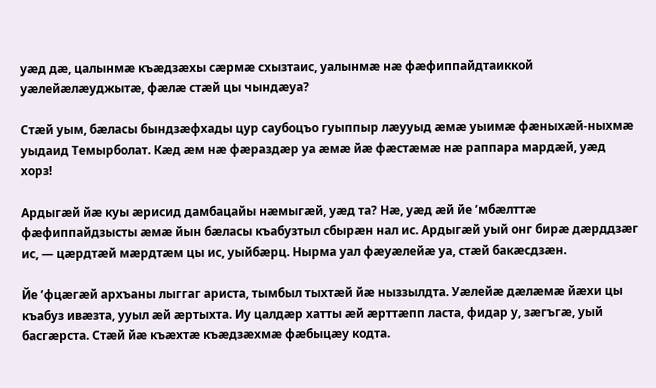уæд дæ, цалынмæ къæдзæхы сæрмæ схызтаис, уалынмæ нæ фæфиппайдтаиккой уæлейæлæуджытæ, фæлæ стæй цы чындæуа?

Стæй уым, бæласы бындзæфхады цур саубоцъо гуыппыр лæууыд æмæ уыимæ фæныхæй-ныхмæ уыдаид Темырболат. Кæд æм нæ фæраздæр уа æмæ йæ фæстæмæ нæ раппара мардæй, уæд хорз!

Ардыгæй йæ куы æрисид дамбацайы нæмыгæй, уæд та? Нæ, уæд æй йе ’мбæлттæ фæфиппайдзысты æмæ йын бæласы къабузтыл сбырæн нал ис. Ардыгæй уый онг бирæ дæрддзæг ис, — цæрдтæй мæрдтæм цы ис, уыйбæрц. Нырма уал фæуæлейæ уа, стæй бакæсдзæн.

Йе ’фцæгæй архъаны лыггаг ариста, тымбыл тыхтæй йæ ныззылдта. Уæлейæ дæлæмæ йæхи цы къабуз ивæзта, ууыл æй æртыхта. Иу цалдæр хатты æй æрттæпп ласта, фидар у, зæгъгæ, уый басгæрста. Стæй йæ къæхтæ къæдзæхмæ фæбыцæу кодта.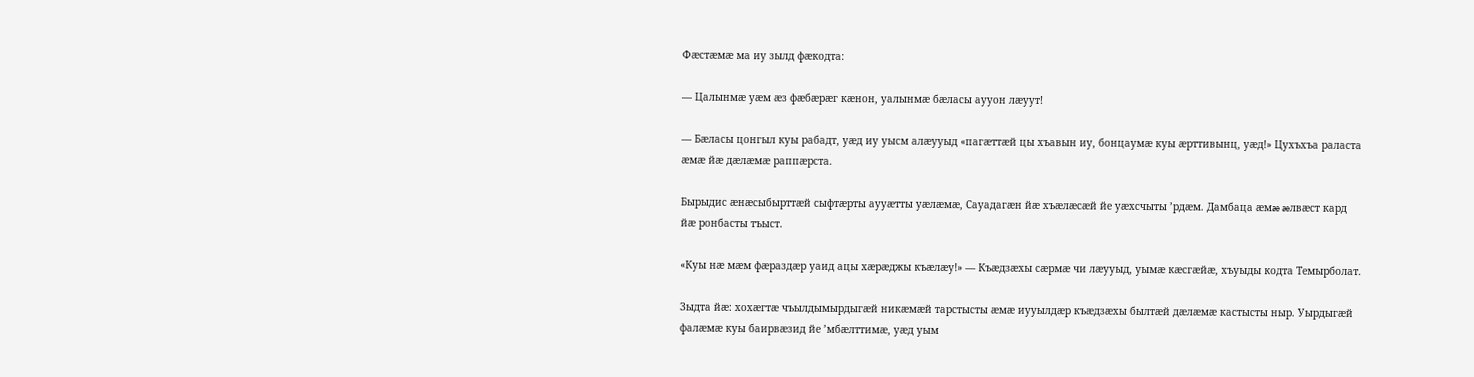Фæстæмæ ма иу зылд фæкодта:

— Цалынмæ уæм æз фæбæрæг кæнон, уалынмæ бæласы аууон лæуут!

— Бæласы цонгыл куы рабадт, уæд иу уысм алæууыд «пагæттæй цы хъавын иу, бонцаумæ куы æрттивынц, уæд!» Цухъхъа раласта æмæ йæ дæлæмæ раппæрста.

Бырыдис æнæсыбырттæй сыфтæрты аууæтты уæлæмæ, Сауадагæн йæ хъæлæсæй йе уæхсчыты ’рдæм. Дамбаца æмæ æлвæст кард йæ ронбасты тъыст.

«Куы нæ мæм фæраздæр уаид ацы хæрæджы къæлæу!» — Къæдзæхы сæрмæ чи лæууыд, уымæ кæсгæйæ, хъуыды кодта Темырболат.

Зыдта йæ: хохæгтæ чъылдымырдыгæй никæмæй тарстысты æмæ иууылдæр къæдзæхы былтæй дæлæмæ кастысты ныр. Уырдыгæй фалæмæ куы баирвæзид йе ’мбæлттимæ, уæд уым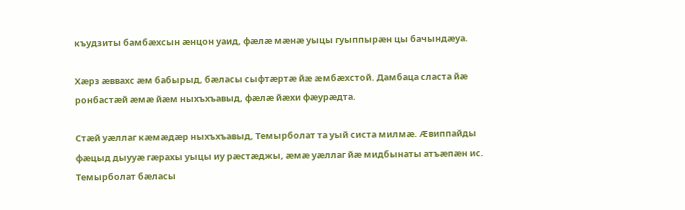къудзиты бамбæхсын æнцон уаид, фæлæ мæнæ уыцы гуыппырæн цы бачындæуа.

Хæрз æввахс æм бабырыд, бæласы сыфтæртæ йæ æмбæхстой. Дамбаца сласта йæ ронбастæй æмæ йæм ныхъхъавыд, фæлæ йæхи фæурæдта.

Стæй уæллаг кæмæдæр ныхъхъавыд, Темырболат та уый систа милмæ. Æвиппайды фæцыд дыууæ гæрахы уыцы иу рæстæджы, æмæ уæллаг йæ мидбынаты атъæпæн ис. Темырболат бæласы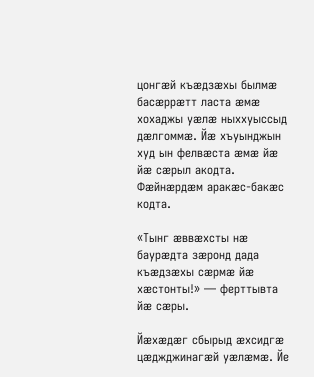цонгæй къæдзæхы былмæ басæррæтт ласта æмæ хохаджы уæлæ ныххуыссыд дæлгоммæ. Йæ хъуынджын худ ын фелвæста æмæ йæ йæ сæрыл акодта. Фæйнæрдæм аракæс-бакæс кодта.

«Тынг æввæхсты нæ баурæдта зæронд дада къæдзæхы сæрмæ йæ хæстонты!» — ферттывта йæ сæры.

Йæхæдæг сбырыд æхсидгæ цæджджинагæй уæлæмæ. Йе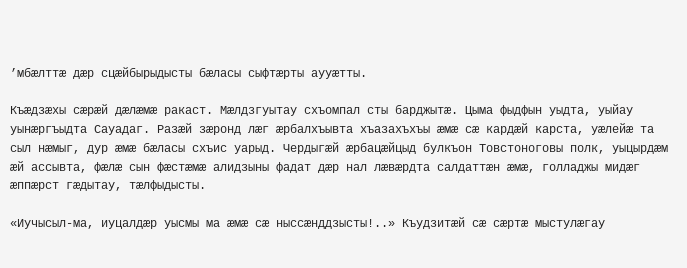’мбæлттæ дæр сцæйбырыдысты бæласы сыфтæрты аууæтты.

Къæдзæхы сæрæй дæлæмæ ракаст. Мæлдзгуытау схъомпал сты барджытæ. Цыма фыдфын уыдта, уыйау уынæргъыдта Сауадаг. Разæй зæронд лæг æрбалхъывта хъазахъхъы æмæ сæ кардæй карста, уæлейæ та сыл нæмыг, дур æмæ бæласы схъис уарыд. Чердыгæй æрбацæйцыд булкъон Товстоноговы полк, уыцырдæм æй ассывта, фæлæ сын фæстæмæ алидзыны фадат дæр нал лæвæрдта салдаттæн æмæ, голладжы мидæг æппæрст гæдытау, тæлфыдысты.

«Иучысыл-ма, иуцалдæр уысмы ма æмæ сæ ныссæнддзысты!..» Къудзитæй сæ сæртæ мыстулæгау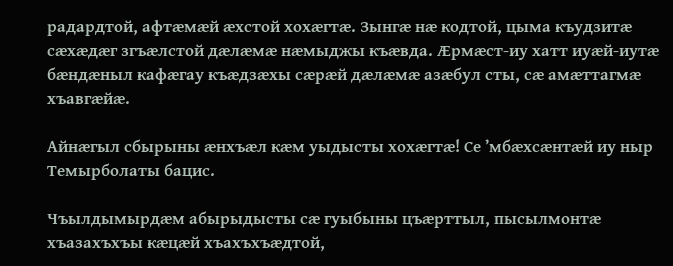радардтой, афтæмæй æхстой хохæгтæ. Зынгæ нæ кодтой, цыма къудзитæ сæхæдæг згъæлстой дæлæмæ нæмыджы къæвда. Æрмæст-иу хатт иуæй-иутæ бæндæныл кафæгау къæдзæхы сæрæй дæлæмæ азæбул сты, сæ амæттагмæ хъавгæйæ.

Айнæгыл сбырыны æнхъæл кæм уыдысты хохæгтæ! Се ’мбæхсæнтæй иу ныр Темырболаты бацис.

Чъылдымырдæм абырыдысты сæ гуыбыны цъæрттыл, пысылмонтæ хъазахъхъы кæцæй хъахъхъæдтой,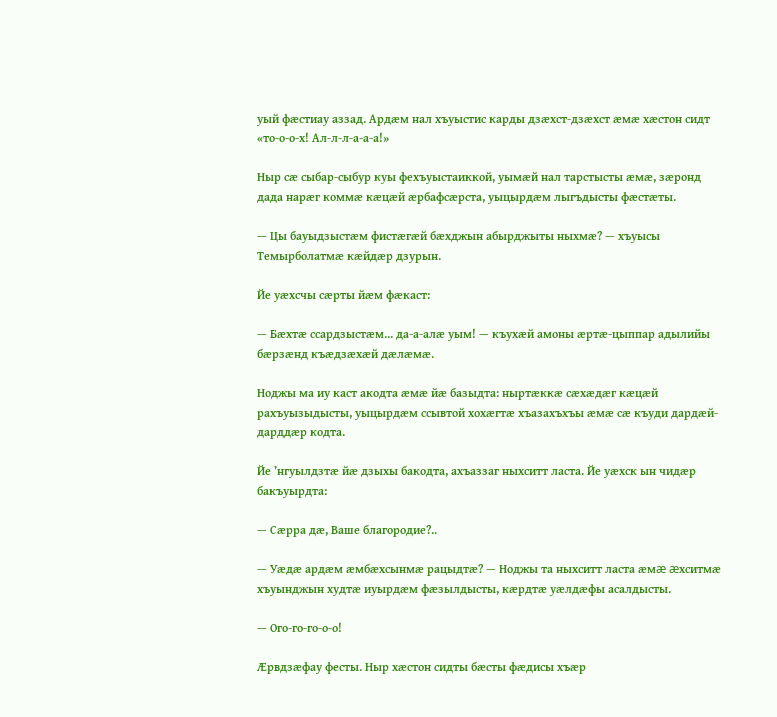уый фæстиау аззад. Ардæм нал хъуыстис карды дзæхст-дзæхст æмæ хæстон сидт «то-о-о-х! Ал-л-л-а-а-а!»

Ныр сæ сыбар-сыбур куы фехъуыстаиккой, уымæй нал тарстысты æмæ, зæронд дада нарæг коммæ кæцæй æрбафсæрста, уыцырдæм лыгъдысты фæстæты.

— Цы бауыдзыстæм фистæгæй бæхджын абырджыты ныхмæ? — хъуысы Темырболатмæ кæйдæр дзурын.

Йе уæхсчы сæрты йæм фæкаст:

— Бæхтæ ссардзыстæм... да-а-алæ уым! — къухæй амоны æртæ-цыппар адылийы бæрзæнд къæдзæхæй дæлæмæ.

Ноджы ма иу каст акодта æмæ йæ базыдта: ныртæккæ сæхæдæг кæцæй рахъуызыдысты, уыцырдæм ссывтой хохæгтæ хъазахъхъы æмæ сæ къуди дардæй-дарддæр кодта.

Йе ’нгуылдзтæ йæ дзыхы бакодта, ахъаззаг ныхситт ласта. Йе уæхск ын чидæр бакъуырдта:

— Сæрра дæ, Ваше благородие?..

— Уæдæ ардæм æмбæхсынмæ рацыдтæ? — Ноджы та ныхситт ласта æмæ æхситмæ хъуынджын худтæ иуырдæм фæзылдысты, кæрдтæ уæлдæфы асалдысты.

— Ого-го-го-о-о!

Æрвдзæфау фесты. Ныр хæстон сидты бæсты фæдисы хъæр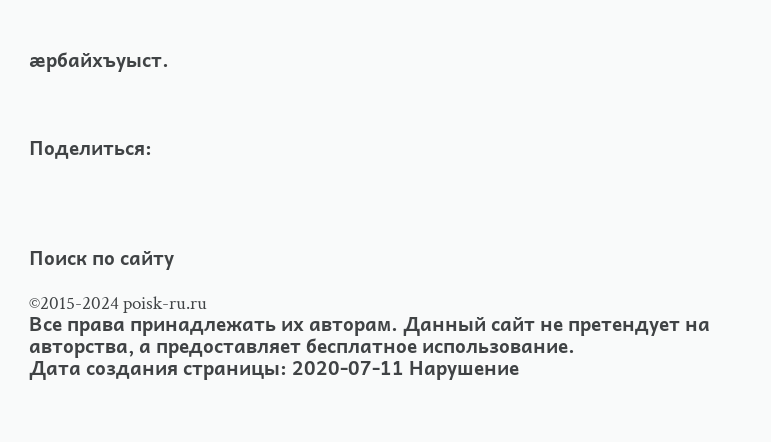æрбайхъуыст.



Поделиться:




Поиск по сайту

©2015-2024 poisk-ru.ru
Все права принадлежать их авторам. Данный сайт не претендует на авторства, а предоставляет бесплатное использование.
Дата создания страницы: 2020-07-11 Нарушение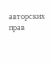авторских прав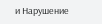и Нарушение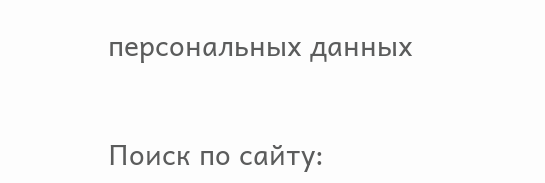персональных данных


Поиск по сайту: